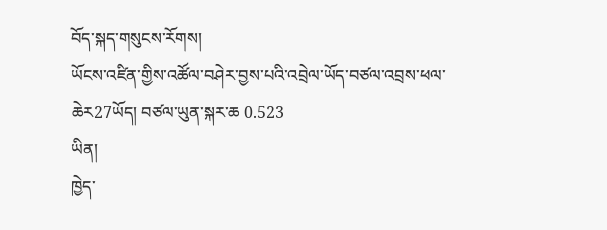བོད་སྐད་གསུངས་རོགས།
ཡོངས་འཛིན་གྱིས་འཚོལ་བཤེར་བྱས་པའི་འབྲེལ་ཡོད་བཙལ་འབྲས་ཕལ་ཆེར27ཡོད། བཙལ་ཡུན་སྐར་ཆ 0.523
ཡིན།
ཁྱེད་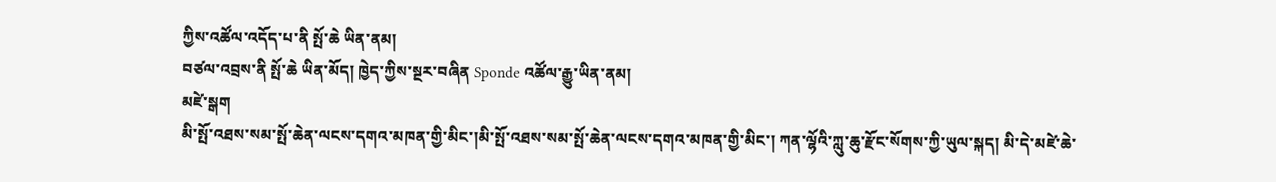ཀྱིས་འཚོལ་འདོད་པ་ནི སྤོ་ཆེ ཡིན་ནམ།
བཙལ་འབྲས་ནི སྤོ་ཆེ ཡིན་མོད། ཁྱེད་ཀྱིས་སྔར་བཞིན Sponde འཚོལ་རྒྱུ་ཡིན་ནམ།
མཛེ་སྒག
མི་སྤོ་འཐས་སམ་སྤོ་ཆེན་ལངས་དགའ་མཁན་གྱི་མིང་།མི་སྤོ་འཐས་སམ་སྤོ་ཆེན་ལངས་དགའ་མཁན་གྱི་མིང་། ཀན་ལྷོའི་ཀླུ་ཆུ་རྫོང་སོགས་ཀྱི་ཡུལ་སྐད། མི་དེ་མཛེ་ཆེ་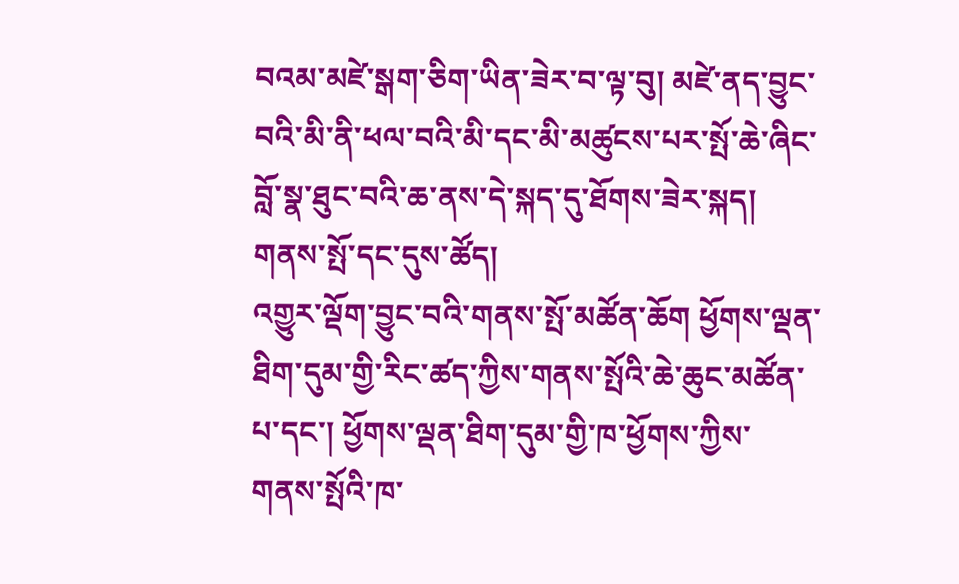བའམ་མཛེ་སྒག་ཅིག་ཡིན་ཟེར་བ་ལྟ་བུ། མཛེ་ནད་བྱུང་བའི་མི་ནི་ཕལ་བའི་མི་དང་མི་མཚུངས་པར་སྤོ་ཆེ་ཞིང་བློ་སྣ་ཐུང་བའི་ཆ་ནས་དེ་སྐད་དུ་ཐོགས་ཟེར་སྐད།
གནས་སྤོ་དང་དུས་ཚོད།
འགྱུར་ལྡོག་བྱུང་བའི་གནས་སྤོ་མཚོན་ཆོག ཕྱོགས་ལྡན་ཐིག་དུམ་གྱི་རིང་ཚད་ཀྱིས་གནས་སྤོའི་ཆེ་ཆུང་མཚོན་པ་དང་། ཕྱོགས་ལྡན་ཐིག་དུམ་གྱི་ཁ་ཕྱོགས་ཀྱིས་གནས་སྤོའི་ཁ་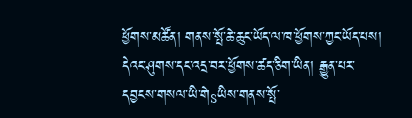ཕྱོགས་མཚོན། གནས་སྤོ་ཆེ་ཆུང་ཡོད་ལ་ཁ་ཕྱོགས་ཀྱང་ཡོད་པས། དེའང་ཤུགས་དང་འདྲ་བར་ཕྱོགས་ཚད་ཅིག་ཡིན། རྒྱུན་པར་དབྱངས་གསལ་ཡི་གེsཡིས་གནས་སྤོ་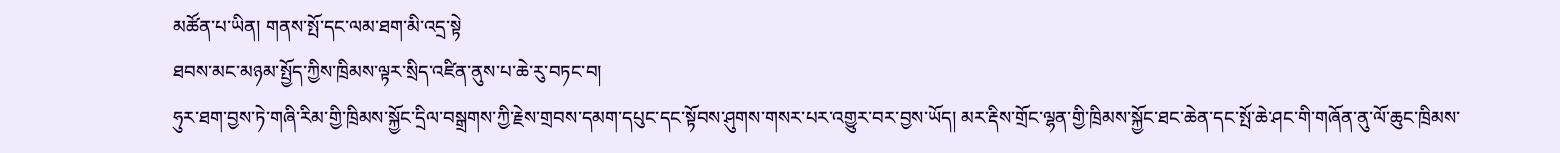མཚོན་པ་ཡིན། གནས་སྤོ་དང་ལམ་ཐག་མི་འདྲ་སྟེ
ཐབས་མང་མཉམ་སྤྱོད་ཀྱིས་ཁྲིམས་ལྟར་སྲིད་འཛིན་ནུས་པ་ཆེ་རུ་བཏང་བ།
ཧུར་ཐག་བྱས་ཏེ་གཞི་རིམ་གྱི་ཁྲིམས་སྐྱོང་དྲིལ་བསྒྲགས་ཀྱི་རྗེས་གྲབས་དམག་དཔུང་དང་སྟོབས་ཤུགས་གསར་པར་འགྱུར་བར་བྱས་ཡོད། མར་རྡིས་གྲོང་ལྷན་གྱི་ཁྲིམས་སྐྱོང་ཐང་ཆེན་དང་སྤོ་ཆེ་ཤང་གི་གཞོན་ནུ་ལོ་ཆུང་ཁྲིམས་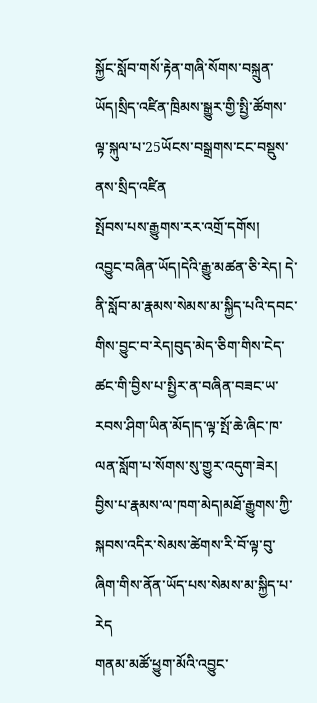སྐྱོང་སློབ་གསོ་རྟེན་གཞི་སོགས་བསྐྲུན་ཡོད།སྲིད་འཛིན་ཁྲིམས་སྒྱུར་གྱི་སྤྱི་ཚོགས་ལྟ་སྐུལ་པ་25ཡོངས་བསྒྲགས་ངང་བསྡུས་ནས་སྲིད་འཛིན
སྤོབས་པས་རྒྱུགས་རར་འགྲོ་དགོས།
འབྱུང་བཞིན་ཡོད།དེའི་རྒྱུ་མཚན་ཅི་རེད། དེ་ནི་སློབ་མ་རྣམས་སེམས་མ་སྐྱིད་པའི་དབང་གིས་བྱུང་བ་རེད།བུད་མེད་ཅིག་གིས་ངེད་ཚང་གི་བྱིས་པ་སྤྱིར་ན་བཞིན་བཟང་ཡ་རབས་ཤིག་ཡིན་མོད།ད་ལྟ་སྤོ་ཆེ་ཞིང་ཁ་ལན་སློག་པ་སོགས་སུ་གྱུར་འདུག་ཟེར། བྱིས་པ་རྣམས་ལ་ཁག་མེད།མཐོ་རྒྱུགས་ཀྱི་སྐབས་འདིར་སེམས་ཚེགས་རི་བོ་ལྟ་བུ་ཞིག་གིས་ནོན་ཡོད་པས་སེམས་མ་སྐྱིད་པ་རེད
གནམ་མཚོ་ཕྱུག་མོའི་འབྱུང་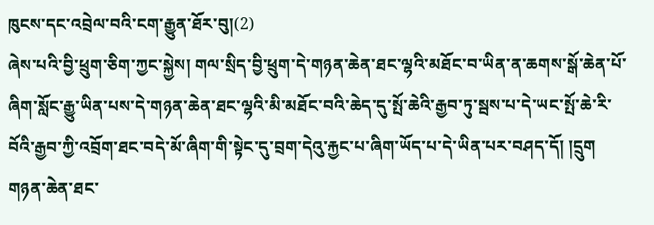ཁུངས་དང་འབྲེལ་བའི་ངག་རྒྱུན་ཐོར་བུ།(2)
ཞེས་པའི་བྱི་ཕྲུག་ཅིག་ཀྱང་སྐྱེས། གལ་སྲིད་བྱི་ཕྲུག་དེ་གཉན་ཆེན་ཐང་ལྷའི་མཐོང་བ་ཡིན་ན་ཆགས་སྒོ་ཆེན་པོ་ཞིག་སློང་རྒྱུ་ཡིན་པས་དེ་གཉན་ཆེན་ཐང་ལྷའི་མི་མཐོང་བའི་ཆེད་དུ་སྤོ་ཆེའི་རྒྱབ་ཏུ་སྦས་པ་དེ་ཡང་སྤོ་ཆེ་རི་བོའི་རྒྱབ་ཀྱི་འབྲོག་ཐང་བདེ་མོ་ཞིག་གི་སྟེང་དུ་བྲག་དེའུ་རྐྱང་པ་ཞིག་ཡོད་པ་དེ་ཡིན་པར་བཤད་དོ། །དྲུག གཉན་ཆེན་ཐང་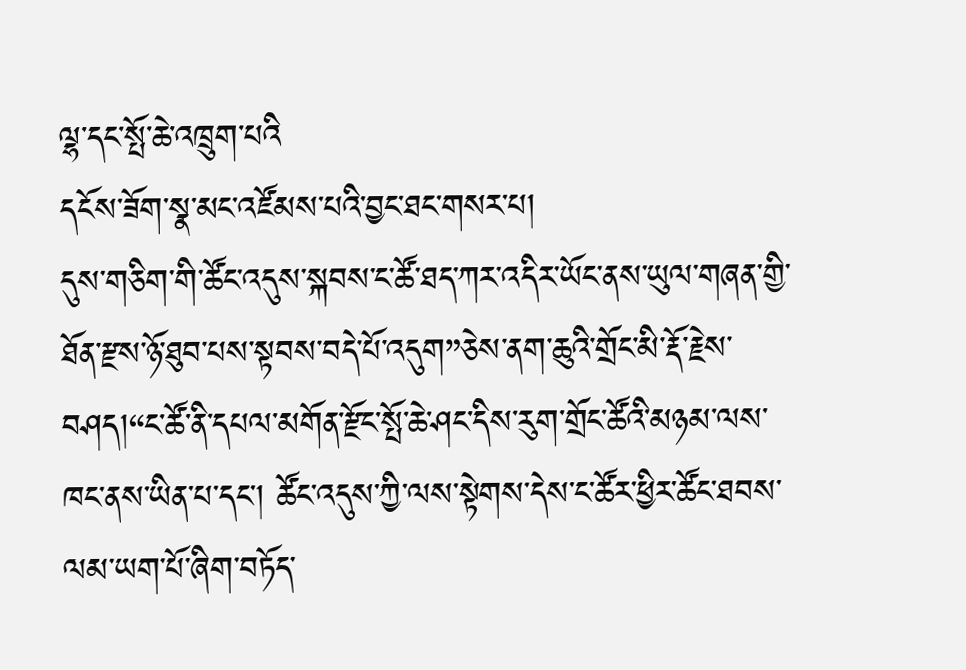ལྷ་དང་སྤོ་ཆེ་འཁྲུག་པའི
དངོས་ཟོག་སྣ་མང་འཛོམས་པའི་བྱང་ཐང་གསར་པ།
དུས་གཅིག་གི་ཚོང་འདུས་སྐབས་ང་ཚོ་ཐད་ཀར་འདིར་ཡོང་ནས་ཡུལ་གཞན་གྱི་ཐོན་རྫས་ཉོ་ཐུབ་པས་སྟབས་བདེ་པོ་འདུག”ཅེས་ནག་ཆུའི་གྲོང་མི་རྡོ་རྗེས་བཤད།“ང་ཚོ་ནི་དཔལ་མགོན་རྫོང་སྤོ་ཆེ་ཤང་དིས་རུག་གྲོང་ཚོའི་མཉམ་ལས་ཁང་ནས་ཡིན་པ་དང་། ཚོང་འདུས་ཀྱི་ལས་སྟེགས་དེས་ང་ཚོར་ཕྱིར་ཚོང་ཐབས་ལམ་ཡག་པོ་ཞིག་བཏོད་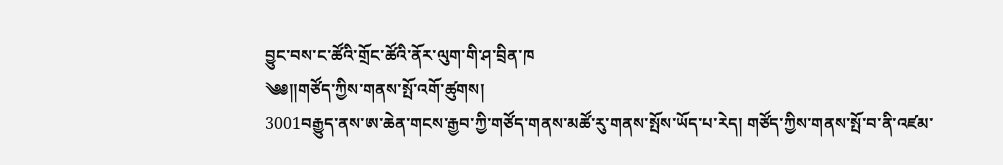བྱུང་བས་ང་ཚོའི་གྲོང་ཚོའི་ནོར་ལུག་གི་ཤ་བྲིན་ཁ
༄༅།།གཙོད་ཀྱིས་གནས་སྤོ་འགོ་ཚུགས།
3001བརྒྱུད་ནས་ཨ་ཆེན་གངས་རྒྱབ་ཀྱི་གཙོད་གནས་མཚོ་རུ་གནས་སྤོས་ཡོད་པ་རེད། གཙོད་ཀྱིས་གནས་སྤོ་བ་ནི་འཛམ་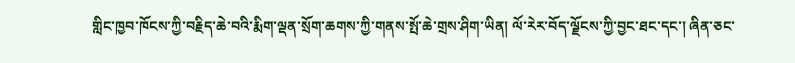གླིང་ཁྱབ་ཁོངས་ཀྱི་བརྗིད་ཆེ་བའི་རྨིག་ལྡན་སྲོག་ཆགས་ཀྱི་གནས་སྤོ་ཆེ་གྲས་ཤིག་ཡིན། ལོ་རེར་བོད་ལྗོངས་ཀྱི་བྱང་ཐང་དང་། ཞིན་ཅང་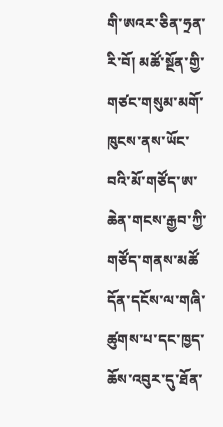གི་ཨའར་ཅིན་ཧྲན་རི་བོ། མཚོ་སྔོན་གྱི་གཙང་གསུམ་མགོ་ཁུངས་ནས་ཡོང་བའི་མོ་གཙོད་ཨ་ཆེན་གངས་རྒྱབ་ཀྱི་གཙོད་གནས་མཚོ
དོན་དངོས་ལ་གཞི་ཚུགས་པ་དང་ཁྱད་ཆོས་འབུར་དུ་ཐོན་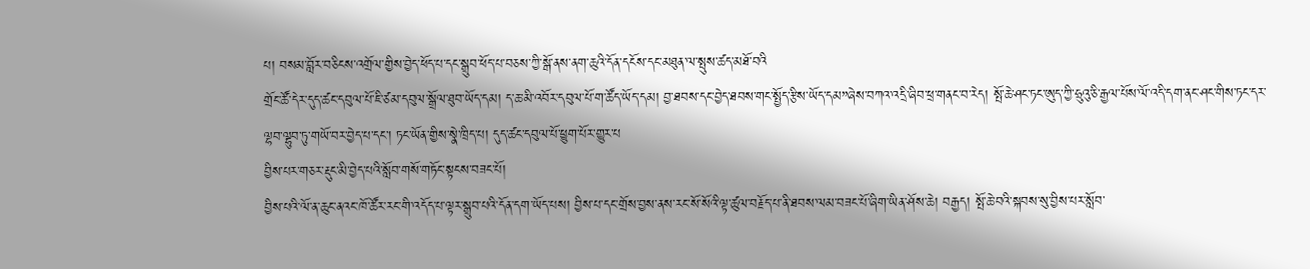པ། བསམ་བློར་བཅིངས་འགྲོལ་གྱིས་བྱེད་ཕོད་པ་དང་སྒྲུབ་ཕོད་པ་བཅས་ཀྱི་སྒོ་ནས་ནག་ཆུའི་དོན་དངོས་དང་མཐུན་ལ་སྤུས་ཚད་མཐོ་བའི
གྲོང་ཚོ་དེར་དུད་ཚང་དབུལ་པོ་ཇི་ཙམ་དབུལ་སྒྲོལ་ཐུབ་ཡོད་དམ། ད་ཆ་མི་འབོར་དབུལ་པོ་ག་ཚོད་ཡོད་དམ། བྱ་ཐབས་དང་བྱེད་ཐབས་གང་སྤྱོད་རྩིས་ཡོད་དམ”ཞེས་བཀའ་འདྲི་ཞིབ་ཕྲ་གནང་བ་རེད། སྤོ་ཆེ་ཤང་ཏང་ཨུད་ཀྱི་ཧྲུའུ་ཅི་རྒྱལ་པོས་ལོ་འདི་དག་ནང་ཤང་གིས་ཏང་དར་ལྷབ་ལྷུབ་ཏུ་གཡོ་བར་བྱེད་པ་དང་། ཏང་ཡོན་གྱིས་སྣེ་ཁྲིད་པ། དུད་ཚང་དབུལ་པོ་ཕྱུག་པོར་གྱུར་པ
བྱིས་པར་གཅར་རྡུང་མི་བྱེད་པའི་སློབ་གསོ་གཏོང་སྟངས་བཟང་པོ།
བྱིས་པའི་ལོ་ན་ཆུང་ནའང་ཁོ་ཚོར་རང་གི་འདོད་པ་ལྟར་སྒྲུབ་པའི་དོན་དག་ཡོད་པས། བྱིས་པ་དང་གྲོས་བྱས་ནས་རང་སོ་སོའི་ལྟ་ཚུལ་བརྗོད་པ་ནི་ཐབས་ལམ་བཟང་པོ་ཞིག་ཡིན་ཤོས་ཆེ། བརྒྱད། སྤོ་ཆེ་བའི་སྐབས་སུ་བྱིས་པར་སློབ་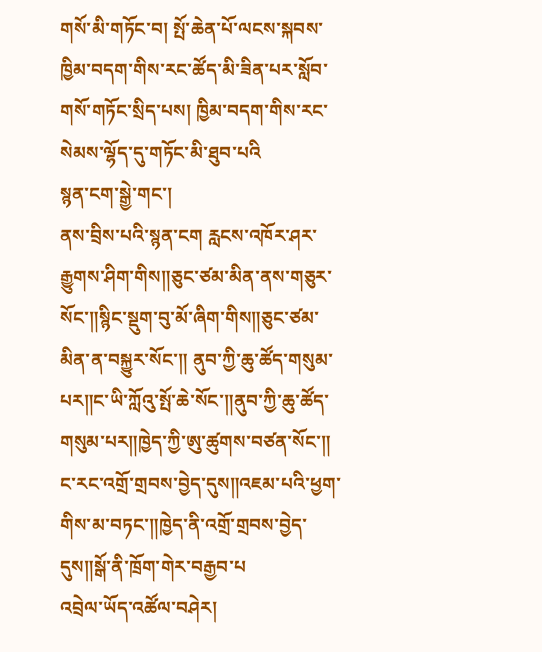གསོ་མི་གཏོང་བ། སྤོ་ཆེན་པོ་ལངས་སྐབས་ཁྱིམ་བདག་གིས་རང་ཚོད་མི་ཟིན་པར་སློབ་གསོ་གཏོང་སྲིད་པས། ཁྱིམ་བདག་གིས་རང་སེམས་ལྷོད་དུ་གཏོང་མི་ཐུབ་པའི
སྙན་ངག་སྒྱེ་གང་།
ནས་བྲིས་པའི་སྙན་ངག རླངས་འཁོར་ཤར་རྒྱུགས་ཤིག་གིས༎ཅུང་ཙམ་མིན་ནས་གཅུར་སོང་༎སྙིང་སྡུག་བུ་མོ་ཞིག་གིས༎ཅུང་ཙམ་མིན་ན་བསྐྱུར་སོང་༎ ནུབ་ཀྱི་ཆུ་ཚོད་གསུམ་པར༎ང་ཡི་ཀློའུ་སྤོ་ཆེ་སོང་༎ནུབ་ཀྱི་ཆུ་ཚོད་གསུམ་པར༎ཁྱེད་ཀྱི་ཨུ་ཚུགས་བཙན་སོང་༎ ང་རང་འགྲོ་གྲབས་བྱེད་དུས༎འཇམ་པའི་ཕྱག་གིས་མ་བཏང་༎ཁྱེད་ནི་འགྲོ་གྲབས་བྱེད་དུས༎སྒོ་ནི་ཁྲོག་གེར་བརྒྱབ་པ
འབྲེལ་ཡོད་འཚོལ་བཤེར།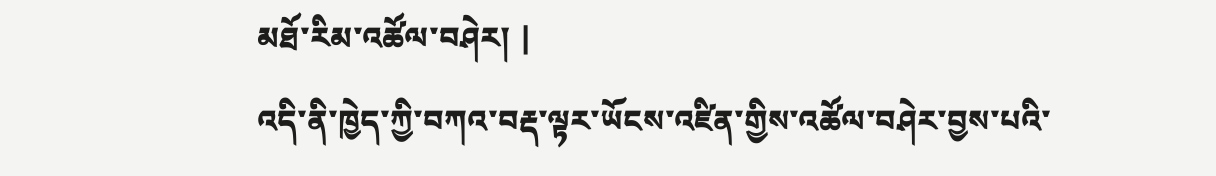མཐོ་རིམ་འཚོལ་བཤེར། |
འདི་ནི་ཁྱེད་ཀྱི་བཀའ་བརྡ་ལྟར་ཡོངས་འཛིན་གྱིས་འཚོལ་བཤེར་བྱས་པའི་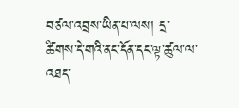བཙལ་འབྲས་ཡིན་པ་ལས། དྲ་ཚིགས་དེ་གའི་ནང་དོན་དང་ལྟ་ཚུལ་ལ་འཐད་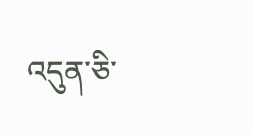འདུན་ཅི་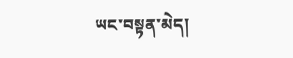ཡང་བསྟན་མེད།